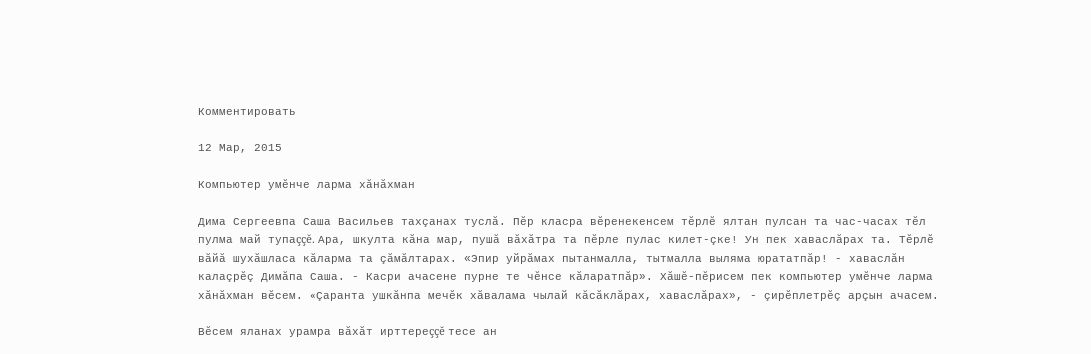Комментировать

12 Мар, 2015

Компьютер умĕнче ларма хăнăхман

Дима Сергеевпа Саша Васильев тахçанах туслă. Пĕр класра вĕренекенсем тĕрлĕ ялтан пулсан та час-часах тĕл пулма май тупаççĕ. Ара, шкулта кăна мар, пушă вăхăтра та пĕрле пулас килет-çке! Ун пек хаваслăрах та. Тĕрлĕ вăйă шухăшласа кăларма та çăмăлтарах. «Эпир уйрăмах пытанмалла, тытмалла выляма юрататпăр! - хаваслăн калаçрĕç Димăпа Саша. - Касри ачасене пурне те чĕнсе кăларатпăр». Хăшĕ-пĕрисем пек компьютер умĕнче ларма хăнăхман вĕсем. «Çаранта ушкăнпа мечĕк хăвалама чылай кăсăклăрах, хаваслăрах», - çирĕплетрĕç арçын ачасем.

Вĕсем яланах урамра вăхăт ирттереççĕ тесе ан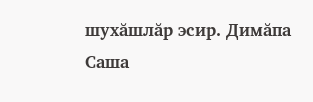шухăшлăр эсир. Димăпа Саша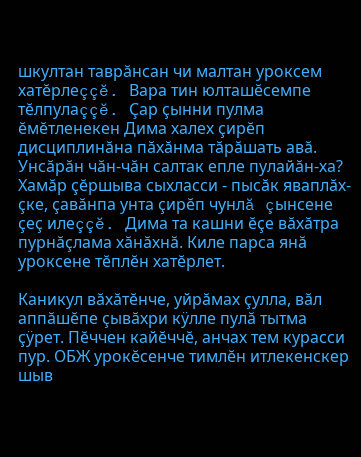шкултан таврăнсан чи малтан уроксем хатĕрлеççĕ. Вара тин юлташĕсемпе тĕлпулаççĕ. Çар çынни пулма ĕмĕтленекен Дима халех çирĕп дисциплинăна пăхăнма тăрăшать авă. Унсăрăн чăн-чăн салтак епле пулайăн-ха? Хамăр çĕршыва сыхласси - пысăк яваплăх-çке, çавăнпа унта çирĕп чунлă çынсене çеç илеççĕ. Дима та кашни ĕçе вăхăтра пурнăçлама хăнăхнă. Киле парса янă уроксене тĕплĕн хатĕрлет.

Каникул вăхăтĕнче, уйрăмах çулла, вăл аппăшĕпе çывăхри кÿлле пулă тытма çÿрет. Пĕччен кайĕччĕ, анчах тем курасси пур. ОБЖ урокĕсенче тимлĕн итлекенскер шыв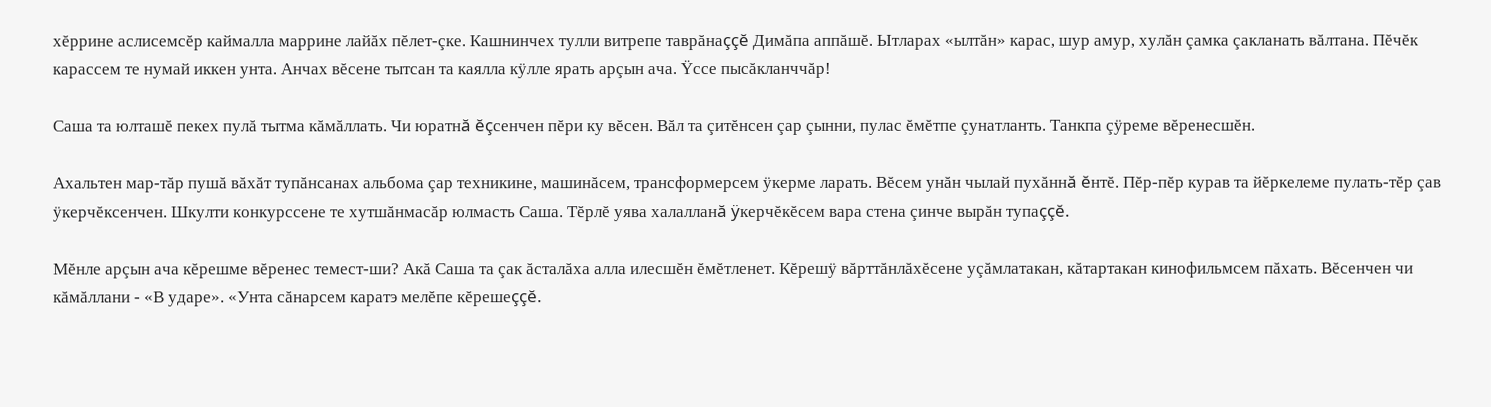хĕррине аслисемсĕр каймалла маррине лайăх пĕлет-çке. Кашнинчех тулли витрепе таврăнаççĕ Димăпа аппăшĕ. Ытларах «ылтăн» карас, шур амур, хулăн çамка çакланать вăлтана. Пĕчĕк карассем те нумай иккен унта. Анчах вĕсене тытсан та каялла кÿлле ярать арçын ача. Ÿссе пысăкланччăр!

Саша та юлташĕ пекех пулă тытма кăмăллать. Чи юратнă ĕçсенчен пĕри ку вĕсен. Вăл та çитĕнсен çар çынни, пулас ĕмĕтпе çунатланть. Танкпа çÿреме вĕренесшĕн.

Ахальтен мар-тăр пушă вăхăт тупăнсанах альбома çар техникине, машинăсем, трансформерсем ÿкерме ларать. Вĕсем унăн чылай пухăннă ĕнтĕ. Пĕр-пĕр курав та йĕркелеме пулать-тĕр çав ÿкерчĕксенчен. Шкулти конкурссене те хутшăнмасăр юлмасть Саша. Тĕрлĕ уява халалланă ÿкерчĕкĕсем вара стена çинче вырăн тупаççĕ.

Мĕнле арçын ача кĕрешме вĕренес темест-ши? Акă Саша та çак ăсталăха алла илесшĕн ĕмĕтленет. Кĕрешÿ вăрттăнлăхĕсене уçăмлатакан, кăтартакан кинофильмсем пăхать. Вĕсенчен чи кăмăллани - «В ударе». «Унта сăнарсем каратэ мелĕпе кĕрешеççĕ.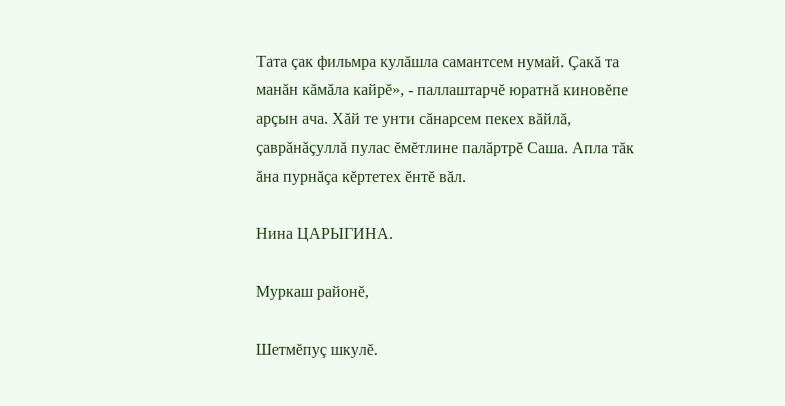Тата çак фильмра кулăшла самантсем нумай. Çакă та манăн кăмăла кайрĕ», - паллаштарчĕ юратнă киновĕпе арçын ача. Хăй те унти сăнарсем пекех вăйлă, çаврăнăçуллă пулас ĕмĕтлине палăртрĕ Саша. Апла тăк ăна пурнăçа кĕртетех ĕнтĕ вăл.

Нина ЦАРЫГИНА.

Муркаш районĕ,

Шетмĕпуç шкулĕ.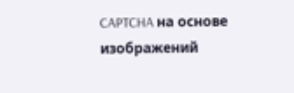CAPTCHA на основе изображений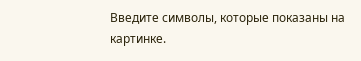Введите символы, которые показаны на картинке.